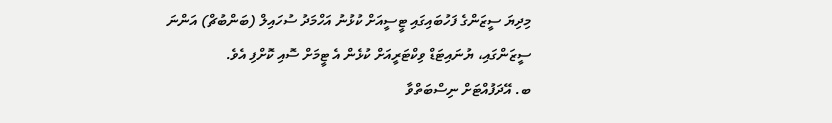މިދިޔަ ސީޒަންގެ ފަހުބައިގައި ޓީސީއަށް ކުޅުނު އަހްމަދު ސުހައިލް (ބަންބުޗް) އަންނަ ސީޒަންގައި، ޔުނައިޓަޑް ވިކްޓަރީއަށް ކުޅެން އެ ޓީމަށް ސޮއި ކޮށްފި އެވެ.
ބ. އޭދަފުއްޓަށް ނިސްބަތްވާ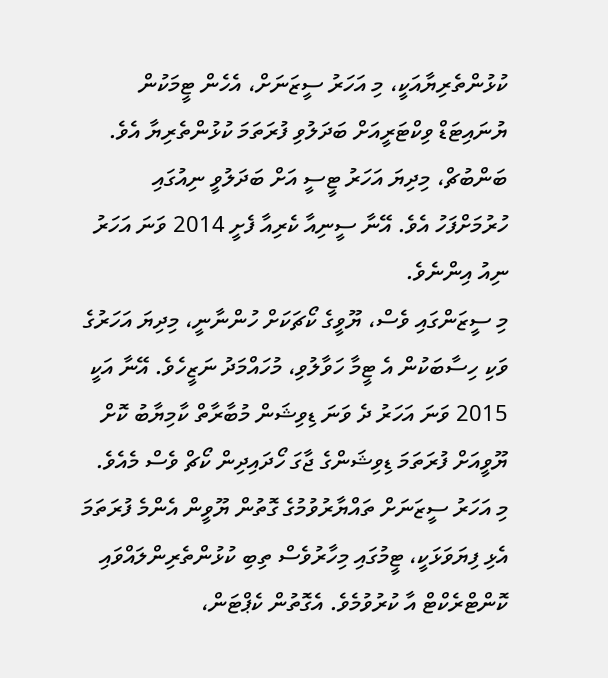ކުޅުންތެރިޔާއަކީ، މި އަހަރު ސީޒަނަށް، އެހެން ޓީމަކުން ޔުނައިޓަޑް ވިކްޓަރީއަށް ބަދަލުވި ފުރަތަމަ ކުޅުންތެރިޔާ އެވެ. ބަންބުޗް، މިދިޔަ އަހަރު ޓީސީ އަށް ބަދަލުވީ ނިއުގައި ހުރުމަށްފަހު އެވެ. އޭނާ ސީނިއާ ކެރިއާ ފެށީ 2014 ވަނަ އަހަރު ނިއު އިންނެވެ.
މި ސީޒަންގައި ވެސް، ޔޫވީގެ ކޯޗަކަށް ހުންނާނީ، މިދިޔަ އަހަރުގެ ވަކި ހިސާބަކުން އެ ޓީމާ ހަވާލުވި، މުހައްމަދު ނަޒީހެވެ. އޭނާ އަކީ 2015 ވަނަ އަހަރު ދެ ވަނަ ޑިވިޝަން މުބާރާތް ކާމިޔާބު ކޮށް ޔޫވީއަށް ފުރަތަމަ ޑިވިޝަންގެ ޖާގަ ހޯދައިދިން ކޯޗް ވެސް މެއެވެ.
މި އަހަރު ސީޒަނަށް ތައްޔާރުވުމުގެ ގޮތުން ޔޫވީން އެންމެ ފުރަތަމަ އެޅި ފިޔަވަޅަކީ، ޓީމުގައި މިހާރުވެސް ތިބި ކުޅުންތެރިންލައްވައި ކޮންޓްރެކްޓް އާ ކުރުވުމެވެ. އެގޮތުން ކެޕްޓަން،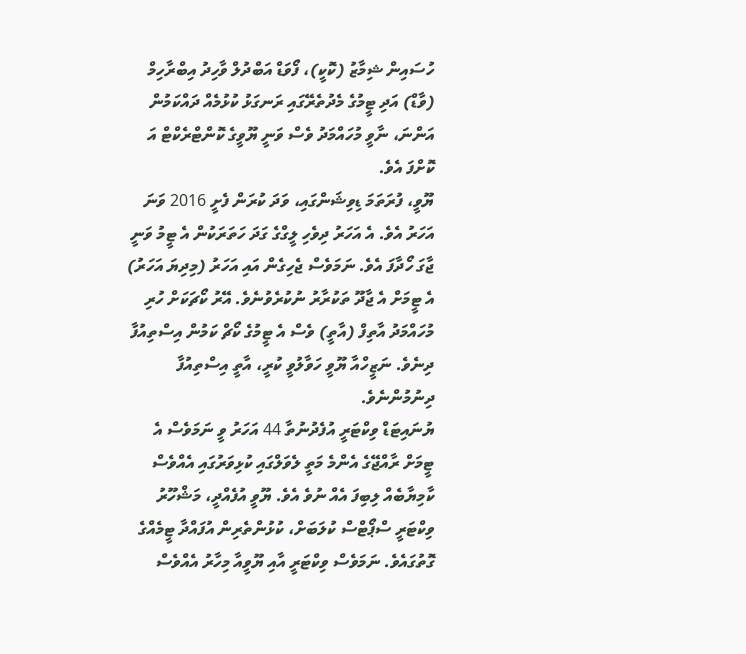ހުސައިން ޝިމާޒު (ކޮކީ)، ފޯވަޑް އަބްދުލް ވާހިދު އިބްރާހިމް (ވާޑް) އަދި ޓީމުގެ މެދުތެރޭގައި ރަނގަޅު ކުޅުމެއް ދައްކަމުން އަންނަ، ނާވީ މުހައްމަދު ވެސް ވަނީ ޔޫވީގެ ކޮންޓްރެކްޓް އަ ކޮށްފަ އެވެ.
ޔޫވީ، ފުރަތަމަ ޑިވިޝަންގައި، ވަދަ ކުރަން ފެށީ 2016 ވަނަ އަހަރު އެވެ. އެ އަހަރު ދިވެހި ލީގްގެ ގަދަ ހަތަރަކުން އެ ޓީމު ވަނީ ޖާގަ ހޯދާފަ އެވެ. ނަމަވެސް ޖެހިގެން އައި އަހަރު (މިދިޔަ އަހަރު) އެ ޓީމަށް އެ ޖާދޫ ތަކުރާރު ނުކުރެވުނެވެ. އޭރު ކޯޗަކަށް ހުރި މުހައްމަދު އާތިފް (އާތީ) ވެސް އެ ޓީމުގެ ކޯޗް ކަމުން އިސްތިއުފާ ދިނެވެ. ނަޒީހްއާ ޔޫވީ ހަވާލުވީ ކުރީ، އާތީ އިސްތިއުފާ ދިނުމުންނެވެ.
ޔުނައިޓަޑް ވިކްޓަރީ އުފެދުނުތާ 44 އަހަރު ވީ ނަމަވެސް އެ ޓީމަށް ރާއްޖޭގެ އެންމެ މަތީ ލެވަލްގައި ކުޅިވަރުގައި އެއްވެސް ކާމިޔާބެއް ލިބިފަ އެއް ނުވެ އެވެ. ޔޫވީ އުފެއްދީ، މަޝްހޫރު ވިކްޓަރީ ސްޕޯޓްސް ކުލަބަށް، ކުޅުންތެރިން އުފައްދާ ޓީމެއްގެ ގޮތުގައެވެ. ނަމަވެސް ވިކްޓަރީ އާއި ޔޫވީއާ މިހާރު އެއްވެސް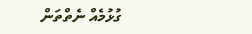ގުޅުމެއް ނެތްތަން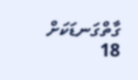ގާތްގަނޑަކަށް 18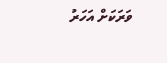ވަރަކަށް އަހަރު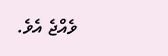ވެއްޖެ އެވެ.